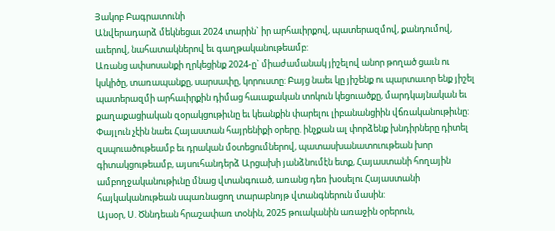Յակոբ Բագրատունի
Անվերադարձ մեկնեցաւ 2024 տարին` իր արհաւիրքով, պատերազմով, քանդումով, աւերով, նահատակներով եւ գաղթականութեամբ:
Առանց ափսոսանքի ղրկեցինք 2024-ը` միաժամանակ յիշելով անոր թողած ցաւն ու կսկիծը, տառապանքը, սարսափը, կորուստը: Բայց նաեւ կը յիշենք ու պարտաւոր ենք յիշել պատերազմի արհաւիրքին դիմաց հաւաքական տոկուն կեցուածքը, մարդկայնական եւ քաղաքացիական զօրակցութիւնը եւ կեանքին փարելու լիբանանցիին վճռականութիւնը:
Փայլուն չէին նաեւ Հայաստան հայրենիքի օրերը. ինչքան ալ փորձենք խնդիրները դիտել զսպուածութեամբ եւ դրական մօտեցումներով, պատասխանատուութեան խոր գիտակցութեամբ, այսուհանդերձ Արցախի յանձնումէն ետք, Հայաստանի հողային ամբողջականութիւնը մնաց վտանգուած, առանց դեռ խօսելու Հայաստանի հայկականութեան սպառնացող տարաբնոյթ վտանգներուն մասին:
Այսօր, Ս. Ծննդեան հրաշափառ տօնին, 2025 թուականին առաջին օրերուն,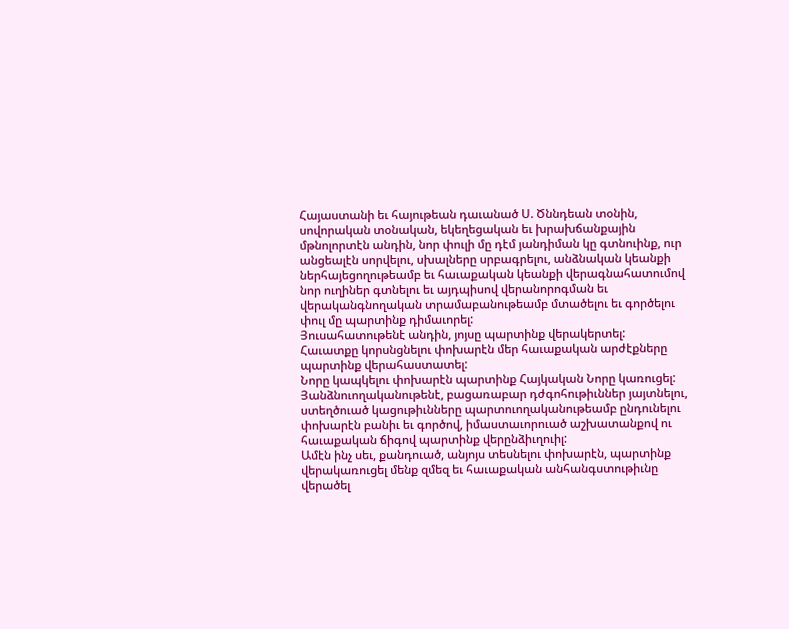Հայաստանի եւ հայութեան դաւանած Ս. Ծննդեան տօնին, սովորական տօնական, եկեղեցական եւ խրախճանքային մթնոլորտէն անդին, նոր փուլի մը դէմ յանդիման կը գտնուինք, ուր անցեալէն սորվելու, սխալները սրբագրելու, անձնական կեանքի ներհայեցողութեամբ եւ հաւաքական կեանքի վերագնահատումով նոր ուղիներ գտնելու եւ այդպիսով վերանորոգման եւ վերականգնողական տրամաբանութեամբ մտածելու եւ գործելու փուլ մը պարտինք դիմաւորել:
Յուսահատութենէ անդին, յոյսը պարտինք վերակերտել:
Հաւատքը կորսնցնելու փոխարէն մեր հաւաքական արժէքները պարտինք վերահաստատել:
Նորը կապկելու փոխարէն պարտինք Հայկական Նորը կառուցել:
Յանձնուողականութենէ, բացառաբար դժգոհութիւններ յայտնելու, ստեղծուած կացութիւնները պարտուողականութեամբ ընդունելու փոխարէն բանիւ եւ գործով, իմաստաւորուած աշխատանքով ու հաւաքական ճիգով պարտինք վերընձիւղուիլ:
Ամէն ինչ սեւ, քանդուած, անյոյս տեսնելու փոխարէն, պարտինք վերակառուցել մենք զմեզ եւ հաւաքական անհանգստութիւնը վերածել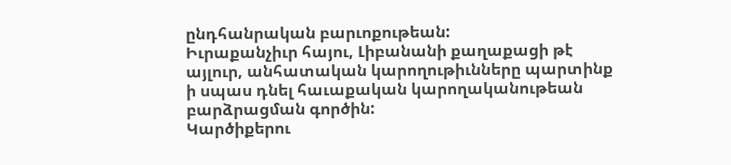ընդհանրական բարւոքութեան:
Իւրաքանչիւր հայու, Լիբանանի քաղաքացի թէ այլուր, անհատական կարողութիւնները պարտինք ի սպաս դնել հաւաքական կարողականութեան բարձրացման գործին:
Կարծիքերու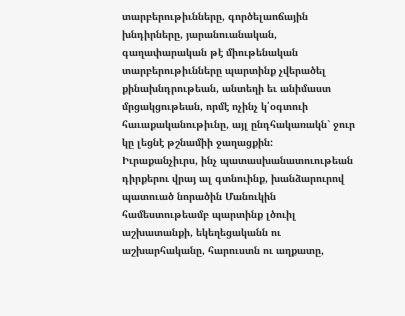տարբերութիւնները, գործելաոճային խնդիրները, յարանուանական, գաղափարական թէ միութենական տարբերութիւնները պարտինք չվերածել քինախնդրութեան, անտեղի եւ անիմաստ մրցակցութեան, որմէ ոչինչ կ՛օգտուի հաւաքականութիւնը, այլ ընդհակառակն` ջուր կը լեցնէ թշնամիի ջաղացքին:
Իւրաքանչիւրս, ինչ պատասխանատուութեան դիրքերու վրայ ալ գտնուինք, խանձարուրով պատուած նորածին Մանուկին համեստութեամբ պարտինք լծուիլ աշխատանքի, եկեղեցականն ու աշխարհականը, հարուստն ու աղքատը,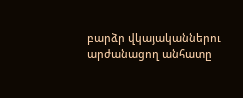բարձր վկայականներու արժանացող անհատը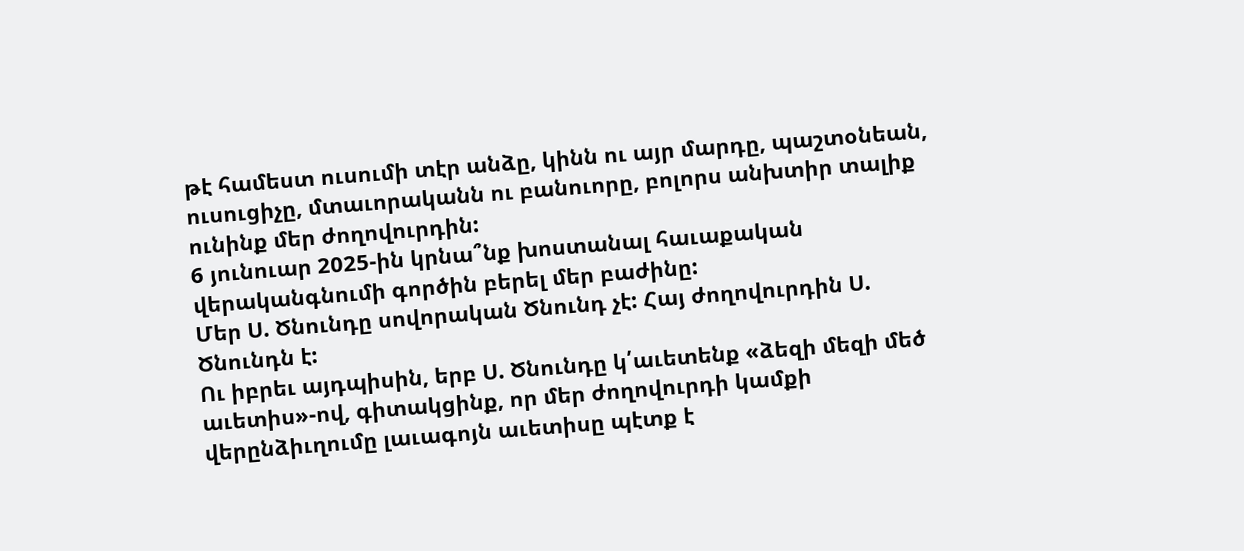թէ համեստ ուսումի տէր անձը, կինն ու այր մարդը, պաշտօնեան, ուսուցիչը, մտաւորականն ու բանուորը, բոլորս անխտիր տալիք ունինք մեր ժողովուրդին:
6 յունուար 2025-ին կրնա՞նք խոստանալ հաւաքական վերականգնումի գործին բերել մեր բաժինը:
Մեր Ս. Ծնունդը սովորական Ծնունդ չէ: Հայ ժողովուրդին Ս. Ծնունդն է:
Ու իբրեւ այդպիսին, երբ Ս. Ծնունդը կ՛աւետենք «ձեզի մեզի մեծ աւետիս»-ով, գիտակցինք, որ մեր ժողովուրդի կամքի վերընձիւղումը լաւագոյն աւետիսը պէտք է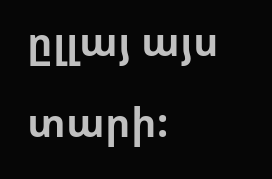ըլլայ այս տարի: